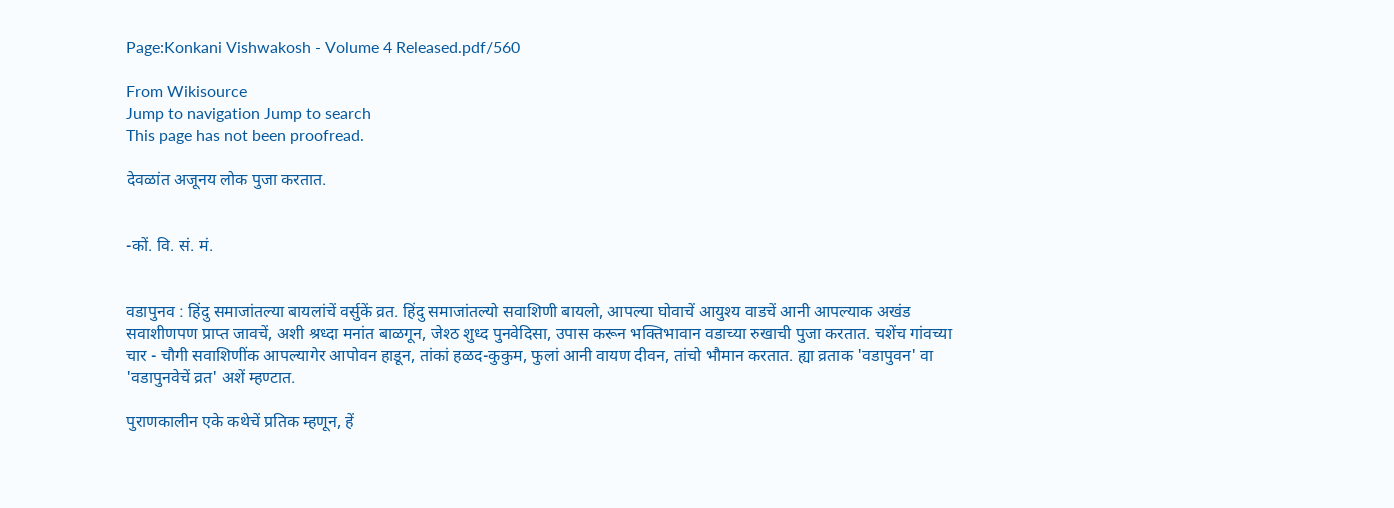Page:Konkani Vishwakosh - Volume 4 Released.pdf/560

From Wikisource
Jump to navigation Jump to search
This page has not been proofread.

देवळांत अजूनय लोक पुजा करतात.


-कों. वि. सं. मं.


वडापुनव : हिंदु समाजांतल्या बायलांचें वर्सुकें व्रत. हिंदु समाजांतल्यो सवाशिणी बायलो, आपल्या घोवाचें आयुश्य वाडचें आनी आपल्याक अखंड सवाशीणपण प्राप्त जावचें, अशी श्रध्दा मनांत बाळगून, जेश्ठ शुध्द पुनवेदिसा, उपास करून भक्तिभावान वडाच्या रुखाची पुजा करतात. चशेंच गांवच्या चार - चौगी सवाशिणींक आपल्यागेर आपोवन हाडून, तांकां हळद-कुकुम, फुलां आनी वायण दीवन, तांचो भौमान करतात. ह्या व्रताक 'वडापुवन' वा 'वडापुनवेचें व्रत' अशें म्हण्टात.

पुराणकालीन एके कथेचें प्रतिक म्हणून, हें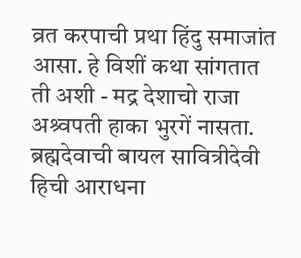व्रत करपाची प्रथा हिंदु समाजांत आसा. हे विशीं कथा सांगतात ती अशी - मद्र देशाचो राजा अश्र्वपती हाका भुरगें नासता. ब्रह्मदेवाची बायल सावित्रीदेवी हिची आराधना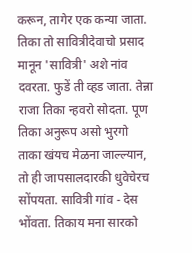करून, तागेर एक कन्या जाता. तिका तो सावित्रीदेवाचो प्रसाद मानून 'सावित्री' अशे नांव दवरता. फुडें ती व्हड जाता. तेन्ना राजा तिका न्हवरो सोदता. पूण तिका अनुरूप असो भुरगो ताका खंयच मेळना जाल्ल्यान, तो ही जापसालदारकी धुवेचेरच सोंपयता. सावित्री गांव - देस भोंवता. तिकाय मना सारको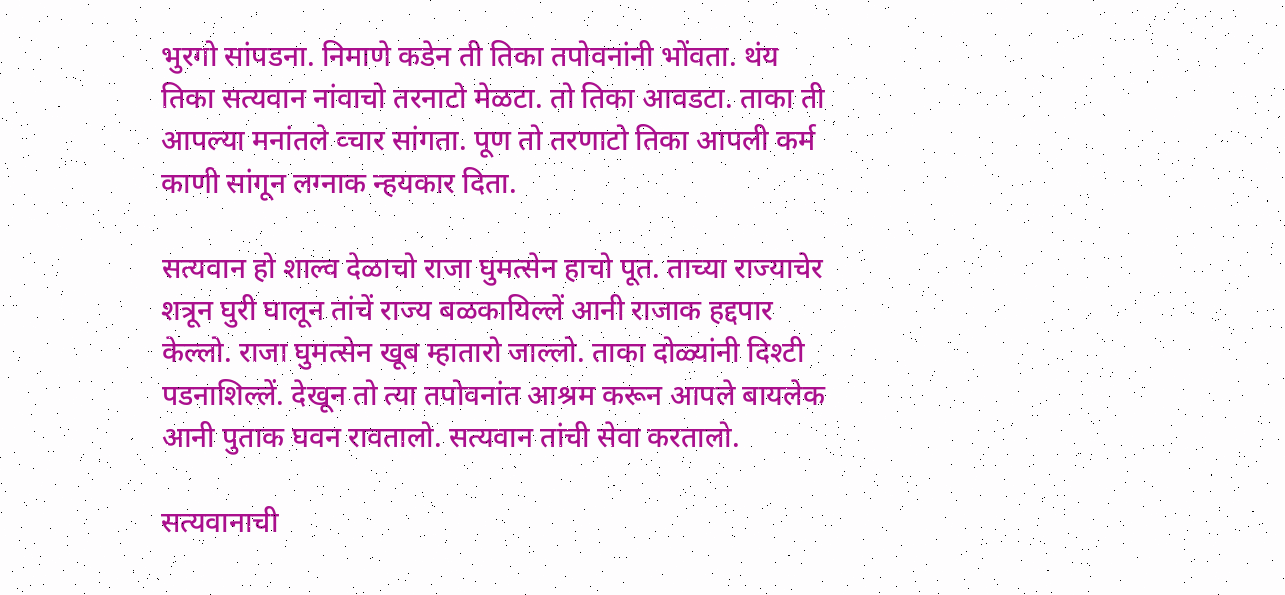भुरगो सांपडना. निमाणे कडेन ती तिका तपोवनांनी भोंवता. थंय तिका सत्यवान नांवाचो तरनाटो मेळटा. तो तिका आवडटा. ताका ती आपल्या मनांतले व्चार सांगता. पूण तो तरणाटो तिका आपली कर्म काणी सांगून लग्नाक न्हयकार दिता.

सत्यवान हो शाल्व देळाचो राजा घुमत्सेन हाचो पूत. ताच्या राज्याचेर शत्रून घुरी घालून तांचें राज्य बळकायिल्लें आनी राजाक हद्दपार केल्लो. राजा घुमत्सेन खूब म्हातारो जाल्लो. ताका दोळ्यांनी दिश्टी पडनाशिल्लें. देखून तो त्या तपोवनांत आश्रम करून आपले बायलेक आनी पुताक घवन रावतालो. सत्यवान तांची सेवा करतालो.

सत्यवानाची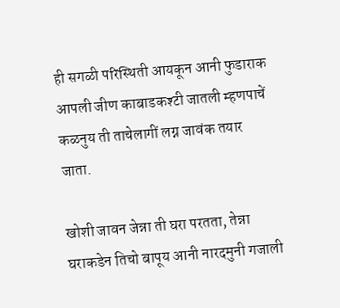ही सगळी परिस्थिती आयकून आनी फुडाराक आपली जीण काबाडकश्टी जातली म्हणपाचें कळनुय ती ताचेलागीं लग्न जावंक तयार जाता.

खोशी जावन जेन्ना ती घरा परतता, तेन्ना घराकडेन तिचो बापूय आनी नारदमुनी गजाली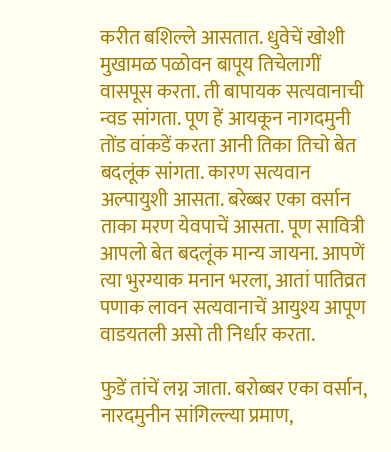करीत बशिल्ले आसतात. धुवेचें खोशी मुखामळ पळोवन बापूय तिचेलागीं वासपूस करता. ती बापायक सत्यवानाची न्वड सांगता. पूण हें आयकून नागदमुनी तोंड वांकडें करता आनी तिका तिचो बेत बदलूंक सांगता. कारण सत्यवान अल्पायुशी आसता. बरेब्बर एका वर्सान ताका मरण येवपाचें आसता. पूण सावित्री आपलो बेत बदलूंक मान्य जायना. आपणें त्या भुरग्याक मनान भरला, आतां पातिव्रत पणाक लावन सत्यवानाचें आयुश्य आपूण वाडयतली असो ती निर्धार करता.

फुडें तांचें लग्न जाता. बरोब्बर एका वर्सान, नारदमुनीन सांगिल्ल्या प्रमाण,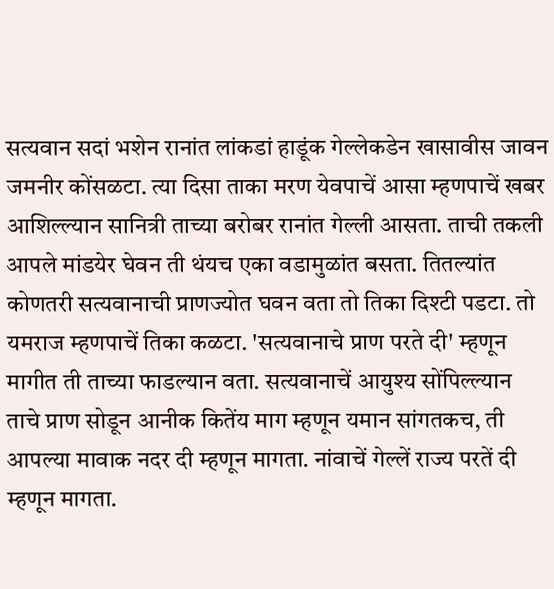सत्यवान सदां भशेन रानांत लांकडां हाडूंक गेल्लेकडेन खासावीस जावन जमनीर कोंसळटा. त्या दिसा ताका मरण येवपाचें आसा म्हणपाचें खबर आशिल्ल्यान सानित्री ताच्या बरोबर रानांत गेल्ली आसता. ताची तकली आपले मांडयेर घेवन ती थंयच एका वडामुळांत बसता. तितल्यांत कोणतरी सत्यवानाची प्राणज्योत घवन वता तो तिका दिश्टी पडटा. तो यमराज म्हणपाचें तिका कळटा. 'सत्यवानाचे प्राण परते दी' म्हणून मागीत ती ताच्या फाडल्यान वता. सत्यवानाचें आयुश्य सोंपिल्ल्यान ताचे प्राण सोडून आनीक कितेंय माग म्हणून यमान सांगतकच, ती आपल्या मावाक नदर दी म्हणून मागता. नांवाचें गेल्लें राज्य परतें दी म्हणून मागता.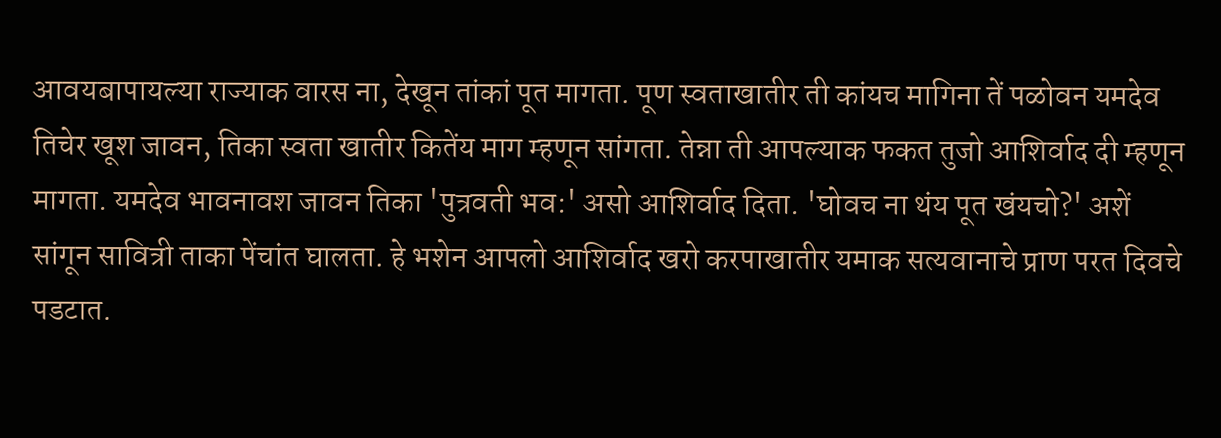आवयबापायल्या राज्याक वारस ना, देखून तांकां पूत मागता. पूण स्वताखातीर ती कांयच मागिना तें पळोवन यमदेव तिचेर खूश जावन, तिका स्वता खातीर कितेंय माग म्हणून सांगता. तेन्ना ती आपल्याक फकत तुजो आशिर्वाद दी म्हणून मागता. यमदेव भावनावश जावन तिका 'पुत्रवती भव:' असो आशिर्वाद दिता. 'घोवच ना थंय पूत खंयचो?' अशें सांगून सावित्री ताका पेंचांत घालता. हे भशेन आपलो आशिर्वाद खरो करपाखातीर यमाक सत्यवानाचे प्राण परत दिवचे पडटात.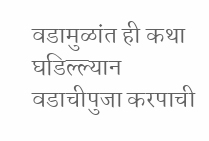वडामुळांत ही कथा घडिल्ल्यान वडाचीपुजा करपाची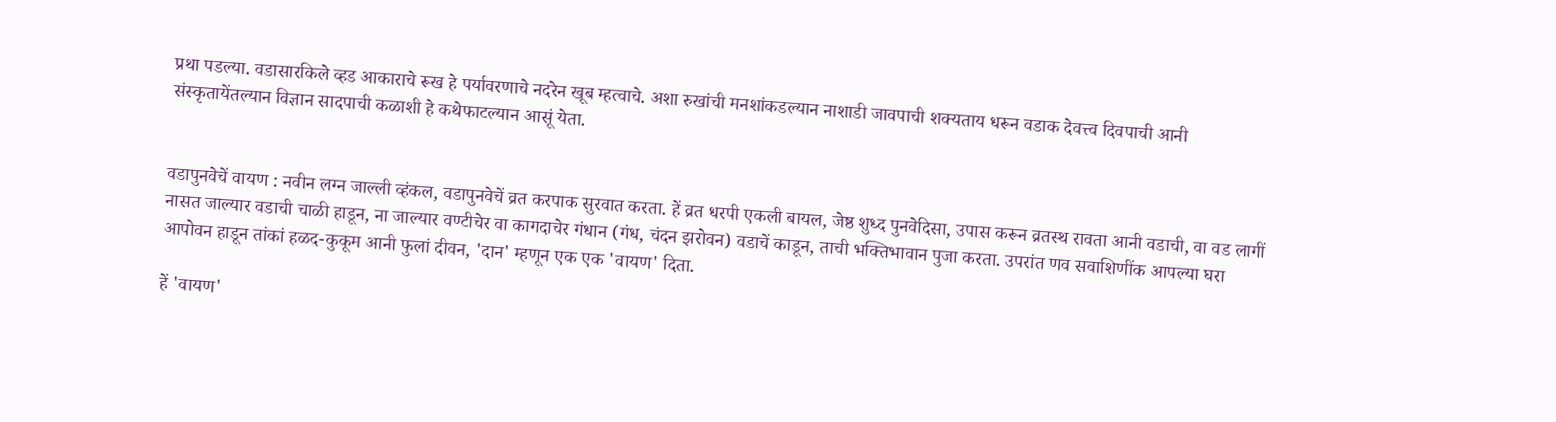प्रथा पडल्या. वडासारकिले व्हड आकाराचे रूख हे पर्यावरणाचे नदरेन खूब म्हत्वाचे. अशा रुखांची मनशांकडल्यान नाशाडी जावपाची शक्यताय धरून वडाक देवत्त्व दिवपाची आनी संस्कृतायेंतल्यान विज्ञान सादपाची कळाशी हे कथेफाटल्यान आसूं येता.


वडापुनवेचें वायण : नवीन लग्न जाल्ली व्हंकल, वडापुनवेचें व्रत करपाक सुरवात करता. हें व्रत धरपी एकली बायल, जेष्ठ शुध्द पुनवेदिसा, उपास करून व्रतस्थ रावता आनी वडाची, वा वड लागीं नासत जाल्यार वडाची चाळी हाडून, ना जाल्यार वण्टीचेर वा कागदाचेर गंधान (गंध, चंदन झरोवन) वडाचें काडून, ताची भक्तिभावान पुजा करता. उपरांत णव सवाशिणींक आपल्या घरा आपोवन हाडून तांकां हळद-कुकूम आनी फुलां दीवन, 'दान' म्हणून एक एक 'वायण' दिता.

हें 'वायण'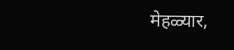मेहळ्यार,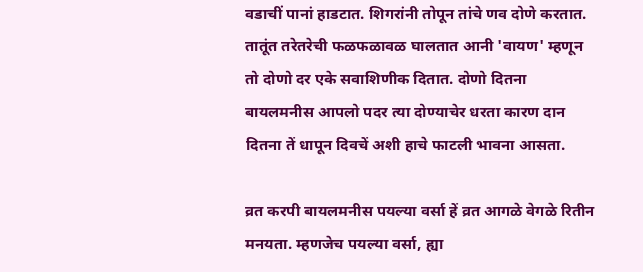वडाचीं पानां हाडटात. शिगरांनी तोपून तांचे णव दोणे करतात. तातूंत तरेतरेची फळफळावळ घालतात आनी 'वायण' म्हणून तो दोणो दर एके सवाशिणीक दितात. दोणो दितना बायलमनीस आपलो पदर त्या दोण्याचेर धरता कारण दान दितना तें धापून दिवचें अशी हाचे फाटली भावना आसता.

व्रत करपी बायलमनीस पयल्या वर्सा हें व्रत आगळे वेगळे रितीन मनयता. म्हणजेच पयल्या वर्सा, ह्या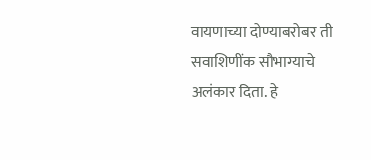वायणाच्या दोण्याबरोबर ती सवाशिणींक सौभाग्याचे अलंकार दिता. हे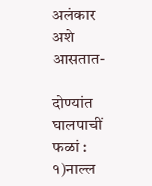अलंकार अशे आसतात-

दोण्यांत घालपाचीं फळां : १)नाल्ल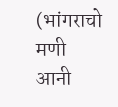(भांगराचो मणी आनी